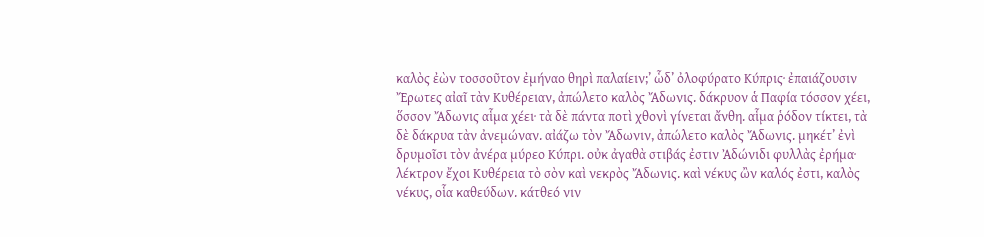καλὸς ἐὼν τοσσοῦτον ἐμήναο θηρὶ παλαίειν;’ ὧδ’ ὀλοφύρατο Κύπρις· ἐπαιάζουσιν Ἔρωτες αἰαῖ τὰν Κυθέρειαν, ἀπώλετο καλὸς Ἄδωνις. δάκρυον ἁ Παφία τόσσον χέει, ὅσσον Ἄδωνις αἷμα χέει· τὰ δὲ πάντα ποτὶ χθονὶ γίνεται ἄνθη. αἷμα ῥόδον τίκτει, τὰ δὲ δάκρυα τὰν ἀνεμώναν. αἰάζω τὸν Ἄδωνιν, ἀπώλετο καλὸς Ἄδωνις. μηκέτ’ ἐνὶ δρυμοῖσι τὸν ἀνέρα μύρεο Κύπρι. οὐκ ἀγαθὰ στιβάς ἐστιν Ἀδώνιδι φυλλὰς ἐρήμα· λέκτρον ἔχοι Κυθέρεια τὸ σὸν καὶ νεκρὸς Ἄδωνις. καὶ νέκυς ὢν καλός ἐστι, καλὸς νέκυς, οἷα καθεύδων. κάτθεό νιν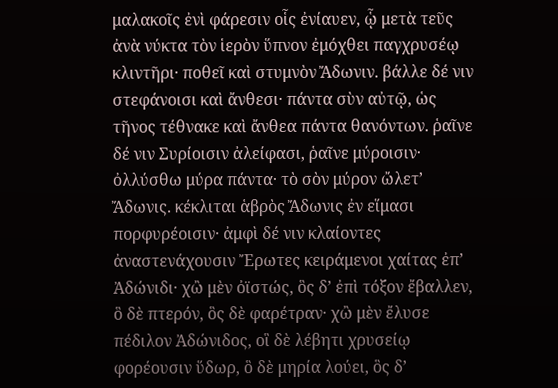μαλακοῖς ἐνὶ φάρεσιν οἷς ἐνίαυεν, ᾧ μετὰ τεῦς ἀνὰ νύκτα τὸν ἱερὸν ὕπνον ἐμόχθει παγχρυσέῳ κλιντῆρι· ποθεῖ καὶ στυμνὸν Ἄδωνιν. βάλλε δέ νιν στεφάνοισι καὶ ἄνθεσι· πάντα σὺν αὐτῷ, ὡς τῆνος τέθνακε καὶ ἄνθεα πάντα θανόντων. ῥαῖνε δέ νιν Συρίοισιν ἀλείφασι, ῥαῖνε μύροισιν· ὀλλύσθω μύρα πάντα· τὸ σὸν μύρον ὤλετ’ Ἄδωνις. κέκλιται ἁβρὸς Ἄδωνις ἐν εἵμασι πορφυρέοισιν· ἀμφὶ δέ νιν κλαίοντες ἀναστενάχουσιν Ἔρωτες κειράμενοι χαίτας ἐπ’ Ἀδώνιδι· χὢ μὲν ὀϊστώς, ὃς δ’ ἐπὶ τόξον ἔβαλλεν, ὃ δὲ πτερόν, ὃς δὲ φαρέτραν· χὢ μὲν ἔλυσε πέδιλον Ἀδώνιδος, οἳ δὲ λέβητι χρυσείῳ φορέουσιν ὕδωρ, ὃ δὲ μηρία λούει, ὃς δ’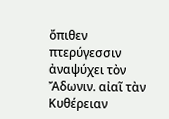ὄπιθεν πτερύγεσσιν ἀναψύχει τὸν Ἄδωνιν. αἰαῖ τὰν Κυθέρειαν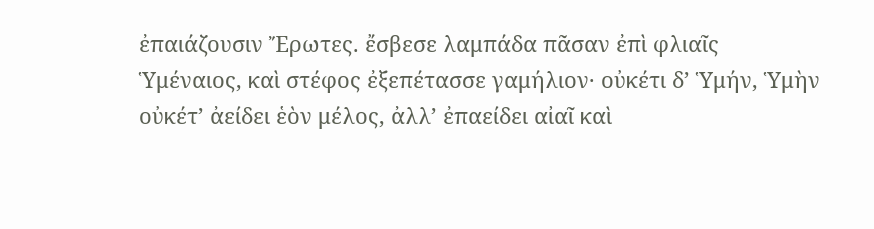ἐπαιάζουσιν Ἔρωτες. ἔσβεσε λαμπάδα πᾶσαν ἐπὶ φλιαῖς Ὑμέναιος, καὶ στέφος ἐξεπέτασσε γαμήλιον· οὐκέτι δ’ Ὑμήν, Ὑμὴν οὐκέτ’ ἀείδει ἑὸν μέλος, ἀλλ’ ἐπαείδει αἰαῖ καὶ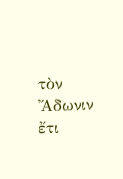τὸν Ἄδωνιν ἔτι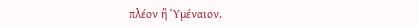πλέον ἢ Ὑμέναιον.